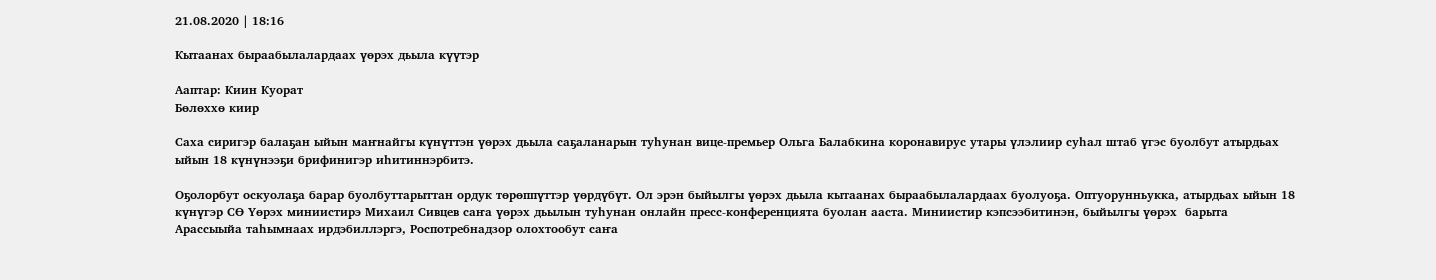21.08.2020 | 18:16

Кытаанах быраабылалардаах үөрэх дьыла күүтэр

Ааптар: Киин Куорат
Бөлөххө киир

Саха сиригэр балаҕан ыйын маҥнайгы күнүттэн үөрэх дьыла саҕаланарын туһунан вице-премьер Ольга Балабкина коронавирус утары үлэлиир суһал штаб үгэс буолбут атырдьах ыйын 18 күнүнээҕи брифинигэр иһитиннэрбитэ.

Оҕолорбут оскуолаҕа барар буолбуттарыттан ордук төрөппүттэр үөрдүбүт. Ол эрэн быйылгы үөрэх дьыла кытаанах быраабылалардаах буолуоҕа. Оптуорунньукка, атырдьах ыйын 18 күнүгэр СӨ Үөрэх миниистирэ Михаил Сивцев саҥа үөрэх дьылын туһунан онлайн пресс-конференцията буолан ааста. Миниистир кэпсээбитинэн, быйылгы үөрэх  барыта Арассыыйа таһымнаах ирдэбиллэргэ, Роспотребнадзор олохтообут саҥа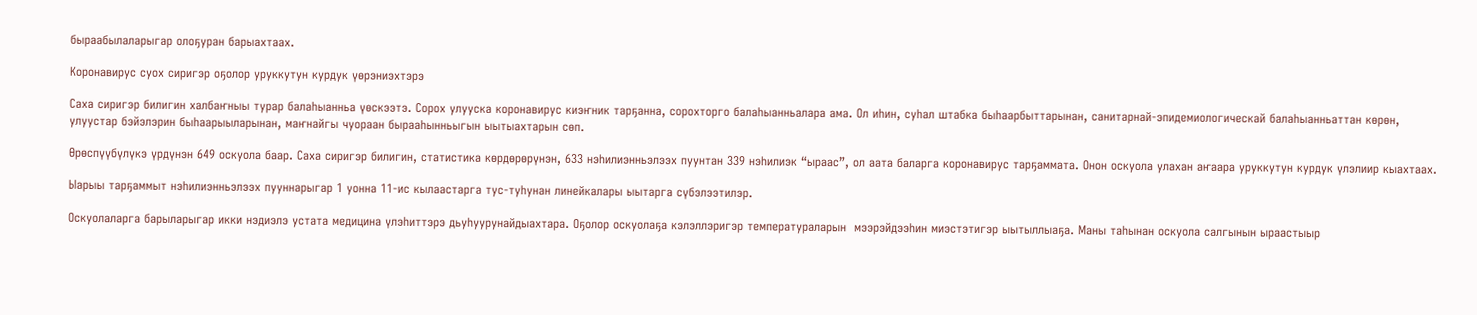быраабылаларыгар олоҕуран барыахтаах.

Коронавирус суох сиригэр оҕолор уруккутун курдук үөрэниэхтэрэ

Саха сиригэр билигин халбаҥныы турар балаһыанньа үөскээтэ. Сорох улууска коронавирус киэҥник тарҕанна, сорохторго балаһыанньалара ама. Ол иһин, суһал штабка быһаарбыттарынан, санитарнай-эпидемиологическай балаһыанньаттан көрөн, улуустар бэйэлэрин быһаарыыларынан, маҥнайгы чуораан бырааһынньыгын ыытыахтарын сөп.

Өрөспүүбүлүкэ үрдүнэн 649 оскуола баар. Саха сиригэр билигин, статистика көрдөрөрүнэн, 633 нэһилиэнньэлээх пуунтан 339 нэһилиэк “ыраас”, ол аата баларга коронавирус тарҕаммата. Онон оскуола улахан аҥаара уруккутун курдук үлэлиир кыахтаах.

Ыарыы тарҕаммыт нэһилиэнньэлээх пууннарыгар 1 уонна 11-ис кылаастарга тус-туһунан линейкалары ыытарга сүбэлээтилэр.

Оскуолаларга барыларыгар икки нэдиэлэ устата медицина үлэһиттэрэ дьуһуурунайдыахтара. Оҕолор оскуолаҕа кэлэллэригэр температураларын  мээрэйдээһин миэстэтигэр ыытыллыаҕа. Маны таһынан оскуола салгынын ыраастыыр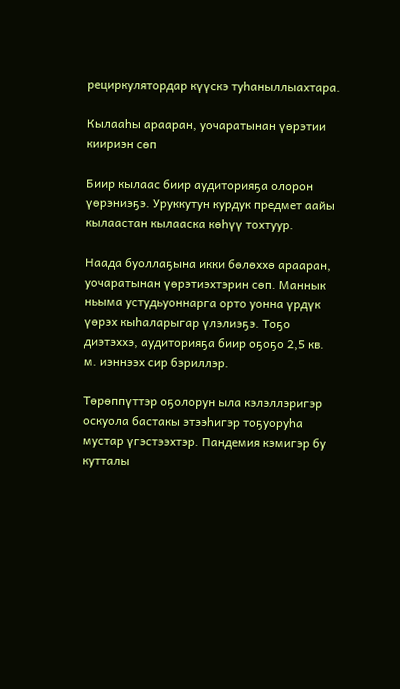рециркулятордар күүскэ туһаныллыахтара.

Кылааһы арааран, уочаратынан үөрэтии киириэн сөп

Биир кылаас биир аудиторияҕа олорон үөрэниэҕэ. Уруккутун курдук предмет аайы кылаастан кылааска көһүү тохтуур.

Наада буоллаҕына икки бөлөххө арааран, уочаратынан үөрэтиэхтэрин сөп. Маннык ньыма устудьуоннарга орто уонна үрдүк үөрэх кыһаларыгар үлэлиэҕэ. Тоҕо диэтэххэ, аудиторияҕа биир оҕоҕо 2,5 кв. м. иэннээх сир бэриллэр.

Төрөппүттэр оҕолорун ыла кэлэллэригэр оскуола бастакы этээһигэр тоҕуоруһа мустар үгэстээхтэр. Пандемия кэмигэр бу кутталы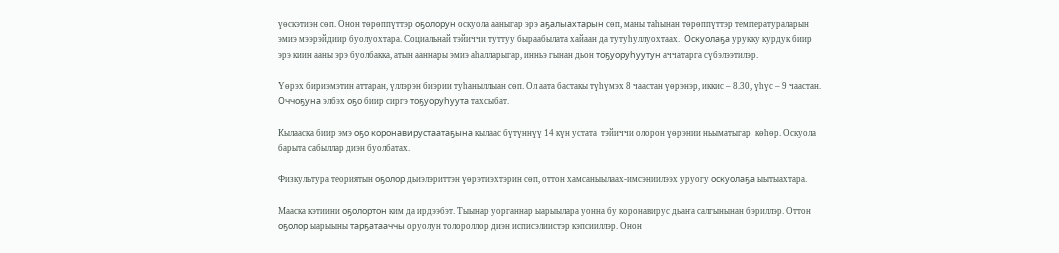үөскэтиэн сөп. Онон төрөппүттэр оҕолорун оскуола ааныгар эрэ аҕалыахтарын сөп, маны таһынан төрөппүттэр температураларын эмиэ мээрэйдиир буолуохтара. Социальнай тэйиччи туттуу быраабылата хайаан да тутуһуллуохтаах.  Оскуолаҕа урукку курдук биир эрэ киин ааны эрэ буолбакка, атын ааннары эмиэ аһалларыгар, инньэ гынан дьон тоҕуоруһуутун аччатарга сүбэлээтилэр.

Үөрэх бириэмэтин аттаран, үллэрэн биэрии туһаныллыан сөп. Ол аата бастакы түһүмэх 8 чаастан үөрэнэр, иккис – 8.30, үһүс – 9 чаастан. Оччоҕуна элбэх оҕо биир сиргэ тоҕуоруһуута тахсыбат.

Кылааска биир эмэ оҕо коронавирустаатаҕына кылаас бүтүннүү 14 күн устата  тэйиччи олорон үөрэнии ньыматыгар  көһөр. Оскуола барыта сабыллар диэн буолбатах.

Физкультура теориятын оҕолор дьиэлэриттэн үөрэтиэхтэрин сөп, оттон хамсаныылаах-имсэниилээх уруогу оскуолаҕа ыытыахтара.

Мааска кэтиини оҕолортон ким да ирдээбэт. Тыынар уорганнар ыарыылара уонна бу коронавирус дьаҥа салгынынан бэриллэр. Оттон оҕолор ыарыыны тарҕатааччы оруолун толороллор диэн исписэлиистэр кэпсииллэр. Онон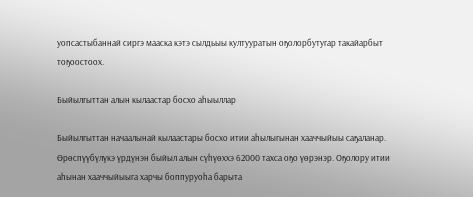уопсастыбаннай сиргэ мааска кэтэ сылдьыы култууратын оҕолорбутугар такайарбыт тоҕоостоох.

Быйылгыттан алын кылаастар босхо аһыыллар

Быйылгыттан начаалынай кылаастары босхо итии аһылыгынан хааччыйыы саҕаланар. Өрөспүүбүлүкэ үрдүнэн быйыл алын сүһүөххэ 62000 тахса оҕо үөрэнэр. Оҕолору итии аһынан хааччыйыыга харчы боппуруоһа барыта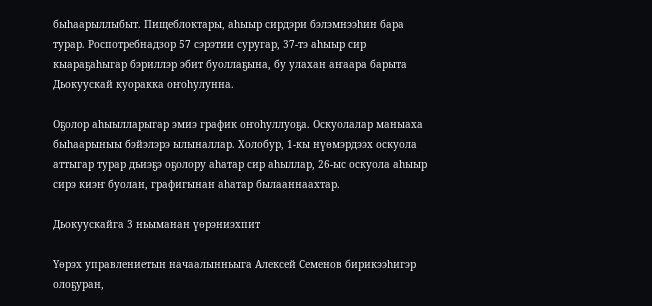быһаарыллыбыт. Пищеблоктары, аһыыр сирдэри бэлэмнээһин бара турар. Роспотребнадзор 57 сэрэтии суругар, 37-тэ аһыыр сир кыараҕаһыгар бэриллэр эбит буоллаҕына, бу улахан аҥаара барыта Дьокуускай куоракка оҥоһулунна.

Оҕолор аһыылларыгар эмиэ график оҥоһуллуоҕа. Оскуолалар маныаха быһаарыныы бэйэлэрэ ылыналлар. Холобур, 1-кы нүөмэрдээх оскуола аттыгар турар дьиэҕэ оҕолору аһатар сир аһыллар, 26-ыс оскуола аһыыр сирэ киэҥ буолан, графигынан аһатар былааннаахтар.

Дьокуускайга 3 ньыманан үөрэниэхпит

Үөрэх управлениетын начаалынньыга Алексей Семенов бирикээһигэр олоҕуран,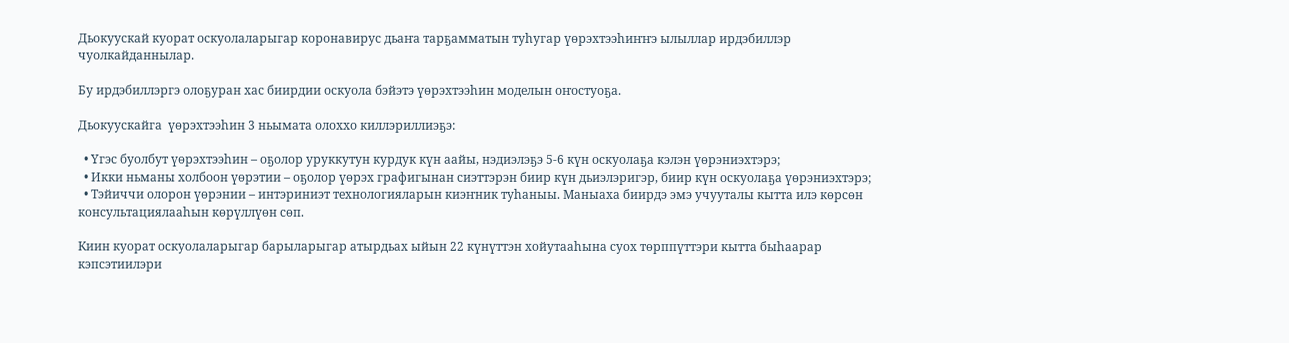Дьокуускай куорат оскуолаларыгар коронавирус дьаҥа тарҕамматын туһугар үөрэхтээһиҥҥэ ылыллар ирдэбиллэр чуолкайданнылар.

Бу ирдэбиллэргэ олоҕуран хас биирдии оскуола бэйэтэ үөрэхтээһин моделын оҥостуоҕа.

Дьокуускайга  үөрэхтээһин 3 ньымата олоххо киллэриллиэҕэ:

  • Үгэс буолбут үөрэхтээһин – оҕолор уруккутун курдук күн аайы, нэдиэлэҕэ 5-6 күн оскуолаҕа кэлэн үөрэниэхтэрэ;
  • Икки ньманы холбоон үөрэтии – оҕолор үөрэх графигынан сиэттэрэн биир күн дьиэлэригэр, биир күн оскуолаҕа үөрэниэхтэрэ;
  • Тэйиччи олорон үөрэнии – интэриниэт технологияларын киэҥник туһаныы. Маныаха биирдэ эмэ учууталы кытта илэ көрсөн консультациялааһын көрүллүөн сөп.

Киин куорат оскуолаларыгар барыларыгар атырдьах ыйын 22 күнүттэн хойутааһына суох төрппүттэри кытта быһаарар кэпсэтиилэри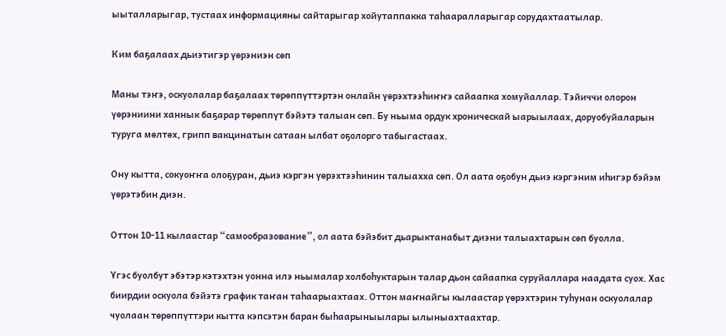ыыталларыгар, тустаах информацияны сайтарыгар хойутаппакка таһааралларыгар сорудахтаатылар.

Ким баҕалаах дьиэтигэр үөрэниэн сөп

Маны тэҥэ, оскуолалар баҕалаах төрөппүттэртэн онлайн үөрэхтээһиҥҥэ сайаапка хомуйаллар. Тэйиччи олорон үөрэниини ханнык баҕарар төрөппүт бэйэтэ талыан сөп. Бу ньыма ордук хроническай ыарыылаах, доруобуйаларын туруга мөлтөх, грипп вакцинатын сатаан ылбат оҕолорго табыгастаах.

Ону кытта, сокуоҥҥа олоҕуран, дьиэ кэргэн үөрэхтээһинин талыахха сөп. Ол аата оҕобун дьиэ кэргэним иһигэр бэйэм үөрэтэбин диэн.

Оттон 10-11 кылаастар “самообразование”, ол аата бэйэбит дьарыктанабыт диэни талыахтарын сөп буолла.

Үгэс буолбут эбэтэр кэтэхтэн уонна илэ ньымалар холбоһуктарын талар дьон сайаапка суруйаллара наадата суох. Хас биирдии оскуола бэйэтэ график таҥан таһаарыахтаах. Оттон маҥнайгы кылаастар үөрэхтэрин туһунан оскуолалар чуолаан төрөппүттэри кытта кэпсэтэн баран быһаарыныылары ылыныахтаахтар.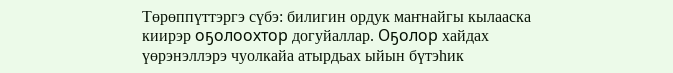Төрөппүттэргэ сүбэ: билигин ордук маҥнайгы кылааска киирэр оҕолоохтор догуйаллар. Оҕолор хайдах үөрэнэллэрэ чуолкайа атырдьах ыйын бүтэһик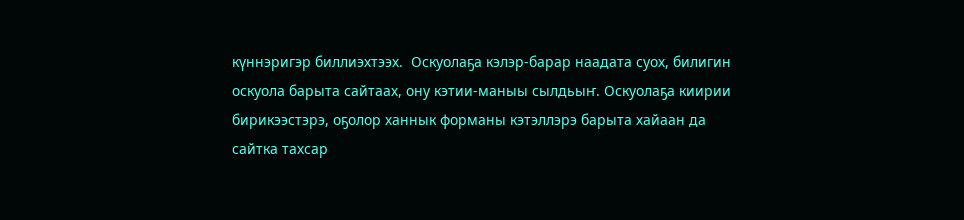күннэригэр биллиэхтээх.  Оскуолаҕа кэлэр-барар наадата суох, билигин оскуола барыта сайтаах, ону кэтии-маныы сылдьыҥ. Оскуолаҕа киирии бирикээстэрэ, оҕолор ханнык форманы кэтэллэрэ барыта хайаан да сайтка тахсар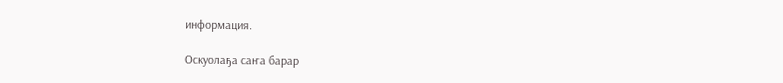информация.

Оскуолаҕа саҥа барар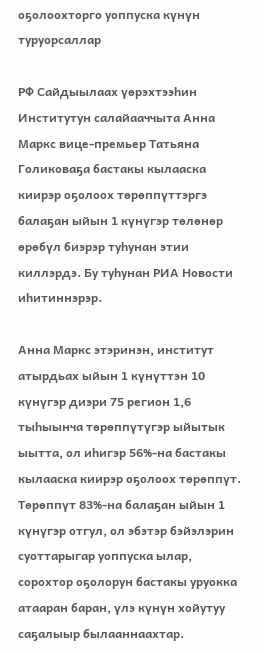оҕолоохторго уоппуска күнүн туруорсаллар

РФ Сайдыылаах үөрэхтээһин Институтун салайааччыта Анна Маркс вице-премьер Татьяна Голиковаҕа бастакы кылааска киирэр оҕолоох төрөппүттэргэ балаҕан ыйын 1 күнүгэр төлөнөр өрөбүл биэрэр туһунан этии киллэрдэ. Бу туһунан РИА Новости иһитиннэрэр.

Анна Маркс этэринэн, институт атырдьах ыйын 1 күнүттэн 10 күнүгэр диэри 75 регион 1,6 тыһыынча төрөппүтүгэр ыйытык ыытта, ол иһигэр 56%-на бастакы кылааска киирэр оҕолоох төрөппүт. Төрөппүт 83%-на балаҕан ыйын 1 күнүгэр отгул, ол эбэтэр бэйэлэрин суоттарыгар уоппуска ылар, сорохтор оҕолорун бастакы уруокка атааран баран, үлэ күнүн хойутуу саҕалыыр былааннаахтар.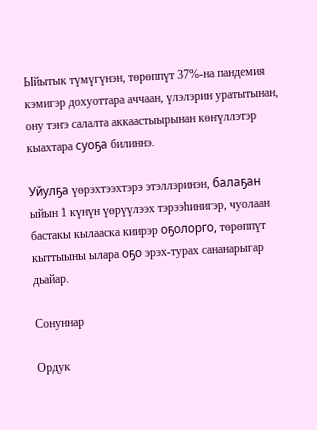Ыйытык түмүгүнэн, төрөппүт 37%-на пандемия кэмигэр дохуоттара аччаан, үлэлэрин уратытынан, ону тэҥэ салалта аккаастыырынан көҥүллэтэр кыахтара суоҕа билиннэ.

Уйулҕа үөрэхтээхтэрэ этэллэринэн, балаҕан ыйын 1 күнүн үөрүүлээх тэрээһинигэр, чуолаан бастакы кылааска киирэр оҕолорго, төрөппүт кыттыыны ылара оҕо эрэх-турах сананарыгар дьайар.

Сонуннар

Ордук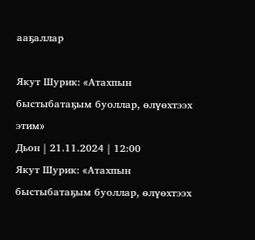ааҕаллар

Якут Шурик: «Атахпын быстыбатаҕым буоллар, өлүөхтээх этим»
Дьон | 21.11.2024 | 12:00
Якут Шурик: «Атахпын быстыбатаҕым буоллар, өлүөхтээх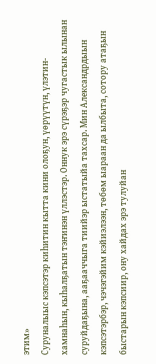этим»
Суруналыыс кэпсэтэр киһитин кытта кини олоҕун, үөрүүтүн, үлэтин-хамнаһын, кыһалҕатын тэҥинэн үллэстэр. Оннук эрэ сүрэҕэр чугастык ылынан суруйдаҕына, ааҕааччыга тиийэр ыстатыйа тахсар. Мин Александрдыын кэпсэтэрбэр, чэчэгэйим кэйиэлээн, төбөм ыараан да ылбыта, сотору атаҕын быстарын кэпсиир, ону хайдах эрэ тулуйан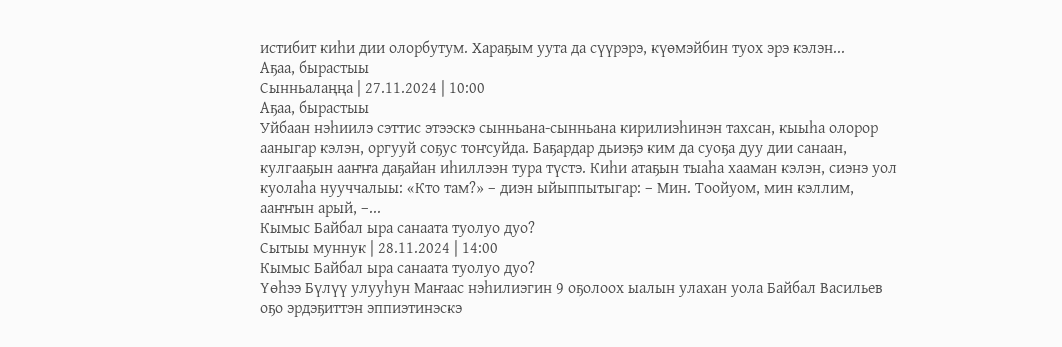истибит киһи дии олорбутум. Хараҕым уута да сүүрэрэ, күөмэйбин туох эрэ кэлэн...
Аҕаа, бырастыы
Сынньалаңңа | 27.11.2024 | 10:00
Аҕаа, бырастыы
Уйбаан нэһиилэ сэттис этээскэ сынньана-сынньана кирилиэһинэн тахсан, кыыһа олорор ааныгар кэлэн, оргууй соҕус тоҥсуйда. Баҕардар дьиэҕэ ким да суоҕа дуу дии санаан, кулгааҕын ааҥҥа даҕайан иһиллээн тура түстэ. Киһи атаҕын тыаһа хааман кэлэн, сиэнэ уол куолаһа нууччалыы: «Кто там?» – диэн ыйыппытыгар: – Мин. Тоойуом, мин кэллим, ааҥҥын арый, –...
Кымыс Байбал ыра санаата туолуо дуо?
Сытыы муннук | 28.11.2024 | 14:00
Кымыс Байбал ыра санаата туолуо дуо?
Үөһээ Бүлүү улууһун Маҥаас нэһилиэгин 9 оҕолоох ыалын улахан уола Байбал Васильев оҕо эрдэҕиттэн эппиэтинэскэ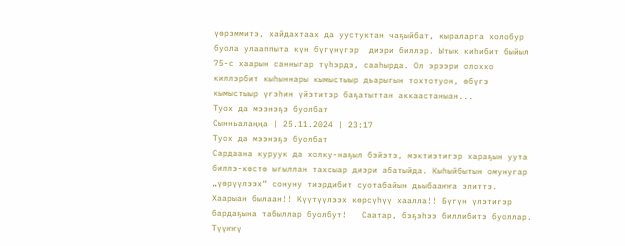үөрэммитэ, хайдахтаах да уустуктан чаҕыйбат, кыраларга холобур буола улааппыта күн бүгүнүгэр  диэри биллэр. Ытык киһибит быйыл 75-с хаарын санныгар түһэрдэ, сааһырда. Ол эрээри олоххо киллэрбит кыһыннары кымыстыыр дьарыгын тохтотуон, өбүгэ кымыстыыр үгэһин үйэтитэр баҕатыттан аккаастаныан...
Туох да мээнэҕэ буолбат
Сынньалаңңа | 25.11.2024 | 23:17
Туох да мээнэҕэ буолбат
Сардаана куруук да холку-наҕыл бэйэтэ, мэктиэтигэр хараҕын уута биллэ-көстө ыгыллан тахсыар диэри абатыйда. Кыһыйбытын омунугар „үөрүүлээх“ сонуну тиэрдибит суотабайын дьыбааҥҥа элиттэ. Хаарыан былаан!! Күүтүүлээх көрсүһүү хаалла!! Бүгүн үлэтигэр бардаҕына табыллар буолбут!   Саатар, бэҕэһээ биллибитэ буоллар. Түүҥҥү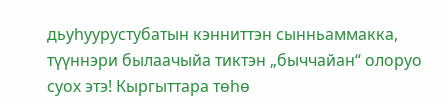дьуһуурустубатын кэнниттэн сынньаммакка, түүннэри былаачыйа тиктэн „быччайан“ олоруо суох этэ! Кыргыттара төһө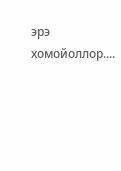эрэ хомойоллор....